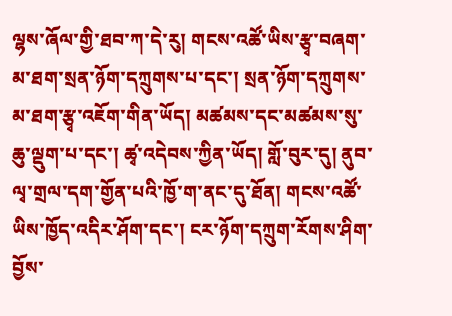ལྷས་ཞོལ་གྱི་ཐབ་ཀ་དེ་རུ། གངས་འཚོ་ཡིས་རྩྭ་བཞག་མ་ཐག་སྲན་ཉོག་དཀྲུགས་པ་དང་། སྲན་ཉོག་དཀྲུགས་མ་ཐག་རྩྭ་འཇོག་གིན་ཡོད། མཚམས་དང་མཚམས་སུ་ཆུ་ལྡུག་པ་དང་། ཚྭ་འདེབས་ཀྱིན་ཡོད། གློ་བུར་དུ། ནུབ་ལྭ་གྲལ་དག་གྱོན་པའི་ཁྱོ་ག་ནང་དུ་ཐོན། གངས་འཚོ་ཡིས་ཁྱོད་འདིར་ཤོག་དང་། ངར་ཉོག་དཀྲུག་རོགས་ཤིག་བྱོས་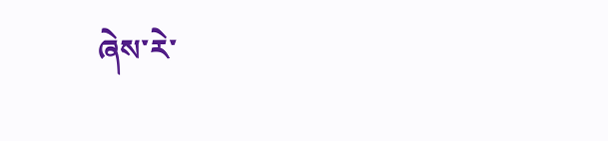ཞེས་རེ་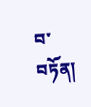བ་བཏོན།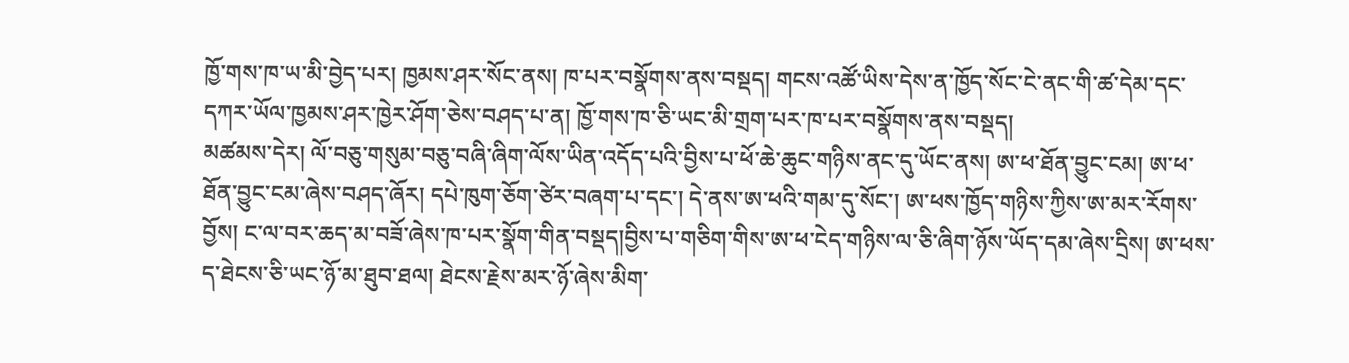ཁྱོ་གས་ཁ་ཡ་མི་བྱེད་པར། ཁྱམས་ཤར་སོང་ནས། ཁ་པར་བསྣོགས་ནས་བསྡད། གངས་འཚོ་ཡིས་དེས་ན་ཁྱོད་སོང་ངེ་ནང་གི་ཚ་དེམ་དང་དཀར་ཡོལ་ཁྱམས་ཤར་ཁྱེར་ཤོག་ཅེས་བཤད་པ་ན། ཁྱོ་གས་ཁ་ཅི་ཡང་མི་གྲག་པར་ཁ་པར་བསྣོགས་ནས་བསྡད།
མཚམས་དེར། ལོ་བཅུ་གསུམ་བཅུ་བཞི་ཞིག་ལོས་ཡིན་འདོད་པའི་བྱིས་པ་ཕོ་ཆེ་ཆུང་གཉིས་ནང་དུ་ཡོང་ནས། ཨ་ཕ་ཐོན་བྱུང་ངམ། ཨ་ཕ་ཐོན་བྱུང་ངམ་ཞེས་བཤད་ཞོར། དཔེ་ཁུག་ཅོག་ཙེར་བཞག་པ་དང་། དེ་ནས་ཨ་ཕའི་གམ་དུ་སོང་། ཨ་ཕས་ཁྱོད་གཉིས་ཀྱིས་ཨ་མར་རོགས་བྱོས། ང་ལ་བར་ཆད་མ་བཟོ་ཞེས་ཁ་པར་སྣོག་གིན་བསྡད།བྱིས་པ་གཅིག་གིས་ཨ་ཕ་ངེད་གཉིས་ལ་ཅི་ཞིག་ཉོས་ཡོད་དམ་ཞེས་དྲིས། ཨ་ཕས་ད་ཐེངས་ཅི་ཡང་ཉོ་མ་ཐུབ་ཐལ། ཐེངས་རྗེས་མར་ཉོ་ཞེས་མིག་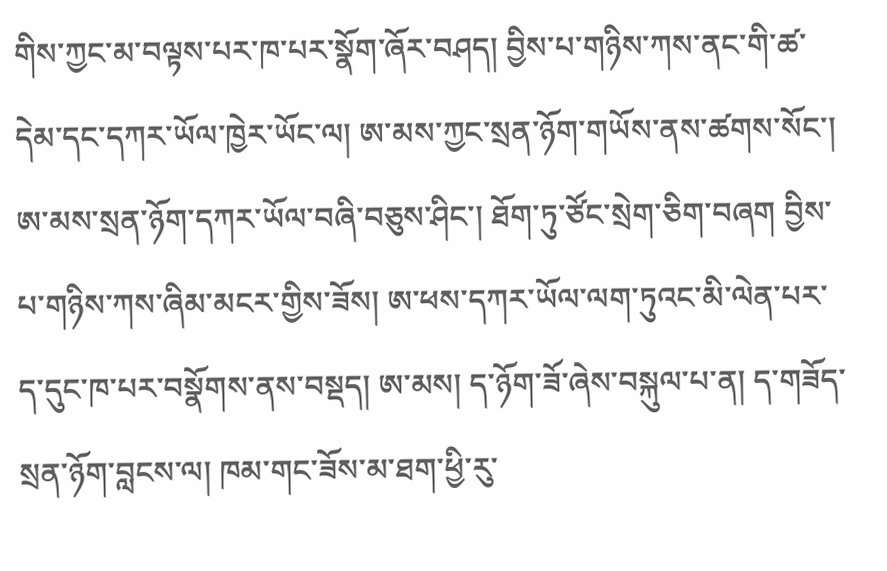གིས་ཀྱང་མ་བལྟས་པར་ཁ་པར་སྣོག་ཞོར་བཤད། བྱིས་པ་གཉིས་ཀས་ནང་གི་ཚ་དེམ་དང་དཀར་ཡོལ་ཁྱེར་ཡོང་ལ། ཨ་མས་ཀྱང་སྲན་ཉོག་གཡོས་ནས་ཚགས་སོང་།
ཨ་མས་སྲན་ཉོག་དཀར་ཡོལ་བཞི་བཅུས་ཤིང་། ཐོག་ཏུ་ཙོང་སྲེག་ཅིག་བཞག བྱིས་པ་གཉིས་ཀས་ཞིམ་མངར་གྱིས་ཟོས། ཨ་ཕས་དཀར་ཡོལ་ལག་ཏུའང་མི་ལེན་པར་ད་དུང་ཁ་པར་བསྣོགས་ནས་བསྡད། ཨ་མས། ད་ཉོག་ཟོ་ཞེས་བསྐུལ་པ་ན། ད་གཟོད་སྲན་ཉོག་བླངས་ལ། ཁམ་གང་ཟོས་མ་ཐག་ཕྱི་རུ་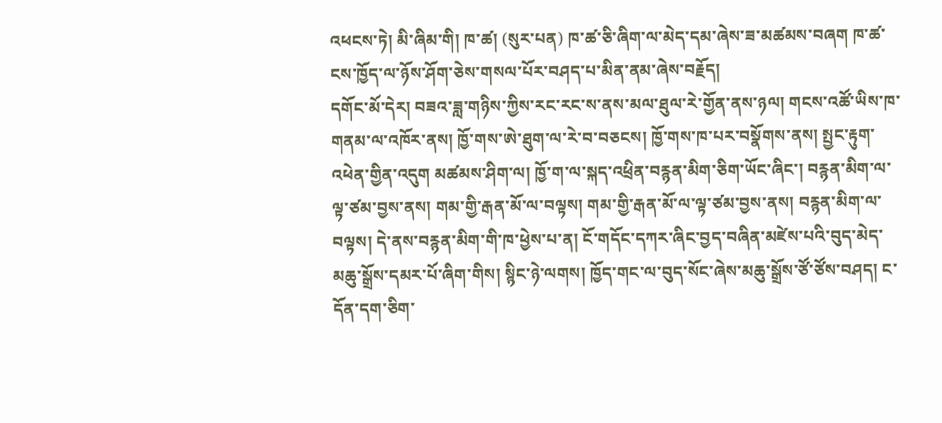འཕངས་ཏེ། མི་ཞིམ་གི། ཁ་ཚ། (སུར་པན) ཁ་ཚ་ཅི་ཞིག་ལ་མེད་དམ་ཞེས་ཟ་མཚམས་བཞག ཁ་ཚ་ངས་ཁྱོད་ལ་ཉོས་ཤོག་ཅེས་གསལ་པོར་བཤད་པ་མིན་ནམ་ཞེས་བརྗོད།
དགོང་མོ་དེར། བཟའ་ཟླ་གཉིས་ཀྱིས་རང་རང་ས་ནས་མལ་ཐུལ་རེ་གྱོན་ནས་ཉལ། གངས་འཚོ་ཡིས་ཁ་གནམ་ལ་འཁོར་ནས། ཁྱོ་གས་ཨེ་ཐུག་ལ་རེ་བ་བཅངས། ཁྱོ་གས་ཁ་པར་བསྣོགས་ནས། སྤྱང་རྟུག་འཕེན་གྱིན་འདུག མཚམས་ཤིག་ལ། ཁྱོ་ག་ལ་སྐད་འཕྲིན་བརྙན་མིག་ཅིག་ཡོང་ཞིང་། བརྙན་མིག་ལ་ལྟ་ཙམ་བྱས་ནས། གམ་གྱི་རྒན་མོ་ལ་བལྟས། གམ་གྱི་རྒན་མོ་ལ་ལྟ་ཙམ་བྱས་ནས། བརྙན་མིག་ལ་བལྟས། དེ་ནས་བརྙན་མིག་གི་ཁ་ཕྱེས་པ་ན། ངོ་གདོང་དཀར་ཞིང་བྱད་བཞིན་མཛེས་པའི་བུད་མེད་མཆུ་སྒྲོས་དམར་པོ་ཞིག་གིས། སྙིང་ཉེ་ལགས། ཁྱོད་གང་ལ་བུད་སོང་ཞེས་མཆུ་སྒྲོས་ཙོ་ཙོས་བཤད། ང་དོན་དག་ཅིག་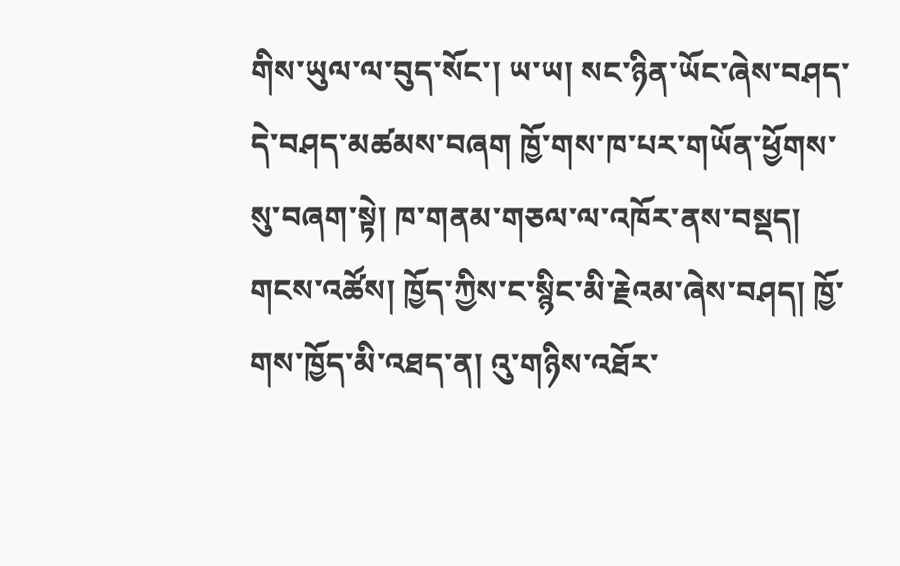གིས་ཡུལ་ལ་བུད་སོང་། ཡ་ཡ། སང་ཉིན་ཡོང་ཞེས་བཤད་དེ་བཤད་མཚམས་བཞག ཁྱོ་གས་ཁ་པར་གཡོན་ཕྱོགས་སུ་བཞག་སྟེ། ཁ་གནམ་གཅལ་ལ་འཁོར་ནས་བསྡད། གངས་འཚོས། ཁྱོད་ཀྱིས་ང་སྙིང་མི་རྗེའམ་ཞེས་བཤད། ཁྱོ་གས་ཁྱོད་མི་འཐད་ན། འུ་གཉིས་འཐོར་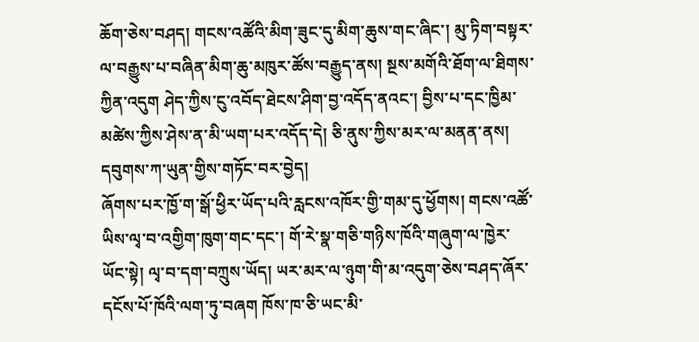ཆོག་ཅེས་བཤད། གངས་འཚོའི་མིག་ཟུང་དུ་མིག་ཆུས་གང་ཞིང་། མུ་ཏིག་བསྟར་ལ་བརྒྱུས་པ་བཞིན་མིག་ཆུ་མཁུར་ཚོས་བརྒྱུད་ནས། སྔས་མགོའི་ཐོག་ལ་ཐིགས་ཀྱིན་འདུག ཤེད་ཀྱིས་ངུ་འབོད་ཐེངས་ཤིག་བྱ་འདོད་ནའང་། བྱིས་པ་དང་ཁྱིམ་མཚེས་ཀྱིས་ཤེས་ན་མི་ཡག་པར་འདོད་དེ། ཅི་ནུས་ཀྱིས་མར་ལ་མནན་ནས། དབུགས་ཀ་ཡུན་གྱིས་གཏོང་བར་བྱེད།
ཞོགས་པར་ཁྱོ་ག་སྒོ་ཕྱིར་ཡོད་པའི་རླངས་འཁོར་གྱི་གམ་དུ་ཕྱོགས། གངས་འཚོ་ཡིས་ལྭ་བ་འགྱིག་ཁུག་གང་དང་། གོ་རེ་སྣ་གཅི་གཉིས་ཁོའི་གཞུག་ལ་ཁྱེར་ཡོང་སྟེ། ལྭ་བ་དག་བཀྲུས་ཡོད། ཡར་མར་ལ་ཉུག་གི་མ་འདུག་ཅེས་བཤད་ཞོར་དངོས་པོ་ཁོའི་ལག་ཏུ་བཞག ཁོས་ཁ་ཅི་ཡང་མི་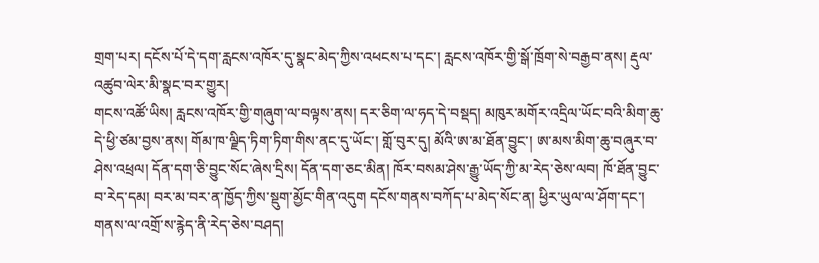གྲག་པར། དངོས་པོ་དེ་དག་རླངས་འཁོར་དུ་སྣང་མེད་ཀྱིས་འཕངས་པ་དང་། རླངས་འཁོར་གྱི་སྒོ་ཁྲོག་སེ་བརྒྱབ་ནས། རྡུལ་འཚུབ་ལེར་མི་སྣང་བར་གྱུར།
གངས་འཚོ་ཡིས། རླངས་འཁོར་གྱི་གཞུག་ལ་བལྟས་ནས། དར་ཅིག་ལ་ཧད་དེ་བསྡད། མཁུར་མགོར་འདྲིལ་ཡོང་བའི་མིག་ཆུ་དེ་ཕྱི་ཙམ་བྱས་ནས། གོམ་ཁ་ལྗིད་ཏིག་ཏིག་གིས་ནང་དུ་ཡོང་། གློ་བུར་དུ། མོའི་ཨ་མ་ཐོན་བྱུང་། ཨ་མས་མིག་ཆུ་བཞུར་བ་ཤེས་འཕྲལ། དོན་དག་ཅི་བྱུང་སོང་ཞེས་དྲིས། དོན་དག་ཅང་མིན། ཁོར་བསམ་ཤེས་རྒྱུ་ཡོད་ཀྱི་མ་རེད་ཅེས་ལབ། ཁོ་ཐོན་བྱུང་བ་རེད་དམ། བར་མ་བར་ན་ཁྱོད་ཀྱིས་སྡུག་མྱོང་གིན་འདུག དངོས་གནས་བཀོད་པ་མེད་སོང་ན། ཕྱིར་ཡུལ་ལ་ཤོག་དང་། གནས་ལ་འགྲོ་ས་རྙེད་ནི་རེད་ཅེས་བཤད།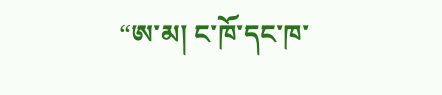“ཨ་མ། ང་ཁོ་དང་ཁ་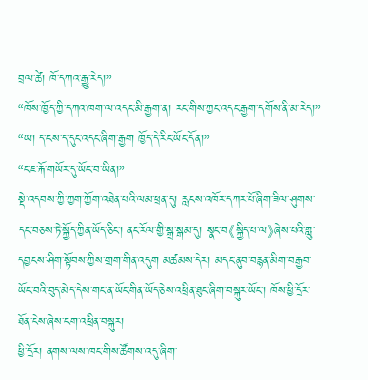བྲལ་ཚེ། ཁོ་དཀའ་རྒྱུ་རེད།”
“ཁོས་ཁྱོད་ཀྱི་དཀའ་ཁག་ལ་འདང་མི་རྒྱག་ན། རང་གིས་ཀྱང་འདང་རྒྱག་དགོས་ནི་མ་རེད།”
“ཡ། ད་ངས་ད་དུང་འདང་ཞིག་རྒྱག ཁྱོད་དེ་རིང་ཡོང་དོན།”
“ང་ཇ་རྐོ་གཡོར་དུ་ཡོང་བ་ཡིན།”
སྡེ་འདབས་ཀྱི་ཀྱག་ཀྱོག་འཐེན་པའི་ལམ་ཕྲན་དུ། རླངས་འཁོར་དཀར་པོ་ཞིག་ཟིལ་ཤུགས་དང་བཅས་ཏེ་སྐྱོད་ཀྱིན་ཡོད་ཅིང་། ནང་རོལ་གྱི་སྒྲ་སྒམ་དུ། སྣང་བ《སྐྱིད་པ་ལ》ཞེས་པའི་གླུ་དབྱངས་ཤིག་སྟོབས་ཀྱིས་གྲག་གིན་འདུག མཚམས་དེར། མདང་ནུབ་བརྙན་མིག་བརྒྱབ་ཡོང་བའི་བུད་མེད་དེས་གང་ན་ཡོང་གིན་ཡོད་ཅེས་འཕྲིན་ཐུང་ཞིག་བསྐུར་ཡོང་། ཁོས་ཕྱི་དྲོར་ཐོན་ངེས་ཞེས་ངག་འཕྲིན་བསྐུར།
ཕྱི་དྲོར། ནགས་ལས་ཁང་གིས་ཚོགས་འདུ་ཞིག་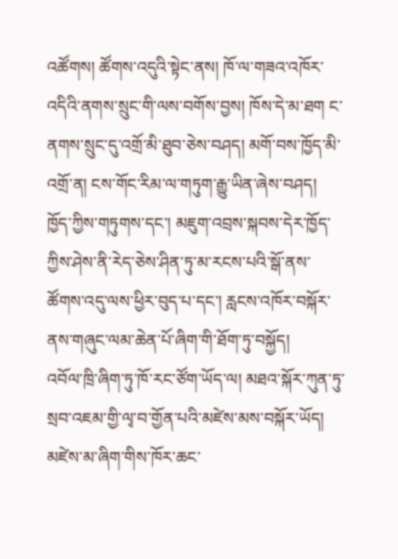འཚོགས། ཚོགས་འདུའི་སྟེང་ནས། ཁོ་ལ་གཟའ་འཁོར་འདིའི་ནགས་སྲུང་གི་ལས་བགོས་བྱས། ཁོས་དེ་མ་ཐག ང་ནགས་སྲུང་དུ་འགྲོ་མི་ཐུབ་ཅེས་བཤད། མགོ་བས་ཁྱོད་མི་འགྲོ་ན། ངས་གོང་རིམ་ལ་གཏུག་རྒྱུ་ཡིན་ཞེས་བཤད། ཁྱོད་ཀྱིས་གཏུགས་དང་། མཇུག་འབྲས་སྐབས་དེར་ཁྱོད་ཀྱིས་ཤེས་ནི་རེད་ཅེས་ཤིན་ཏུ་མ་རངས་པའི་སྒོ་ནས་ཚོགས་འདུ་ལས་ཕྱིར་བུད་པ་དང་། རླངས་འཁོར་བསྐོར་ནས་གཞུང་ལམ་ཆེན་པོ་ཞིག་གི་ཐོག་ཏུ་བསྐྱོད།
འབོལ་ཁྲི་ཞིག་ཏུ་ཁོ་རང་ཙོག་ཡོད་ལ། མཐའ་སྐོར་ཀུན་ཏུ་སྲབ་འཇམ་གྱི་ལྭ་བ་གྱོན་པའི་མཛེས་མས་བསྐོར་ཡོད། མཛེས་མ་ཞིག་གིས་ཁོར་ཆང་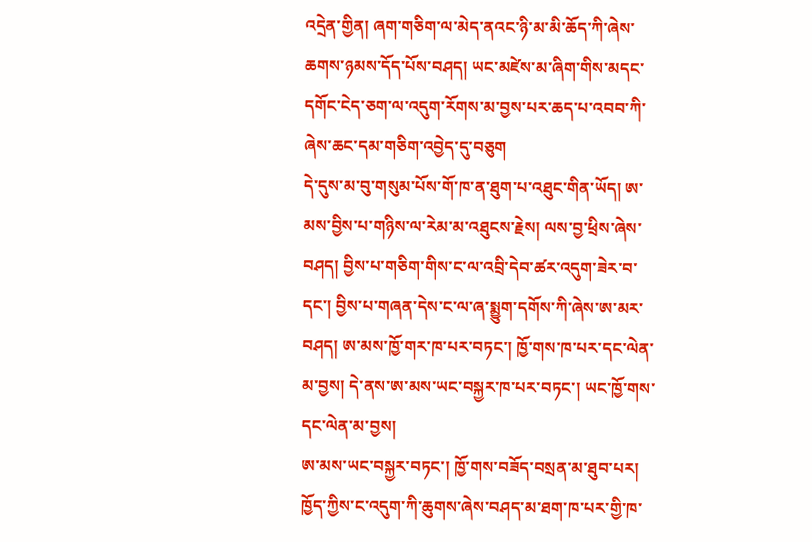འདྲེན་གྱིན། ཞག་གཅིག་ལ་མེད་ནའང་ཉི་མ་མི་ཆོད་ཀི་ཞེས་ཆགས་ཉམས་དོད་པོས་བཤད། ཡང་མཛེས་མ་ཞིག་གིས་མདང་དགོང་ངེད་ཅག་ལ་འདུག་རོགས་མ་བྱས་པར་ཆད་པ་འབབ་ཀི་ཞེས་ཆང་དམ་གཅིག་འབྱེད་དུ་བཅུག
དེ་དུས་མ་བུ་གསུམ་པོས་གོ་ཁ་ན་ཐུག་པ་འཐུང་གིན་ཡོད། ཨ་མས་བྱིས་པ་གཉིས་ལ་རེམ་མ་འཐུངས་རྗེས། ལས་བྱ་ཕྲིས་ཞེས་བཤད། བྱིས་པ་གཅིག་གིས་ང་ལ་འབྲི་དེབ་ཚར་འདུག་ཟེར་བ་དང་། བྱིས་པ་གཞན་དེས་ང་ལ་ཞ་སྨྱུག་དགོས་ཀི་ཞེས་ཨ་མར་བཤད། ཨ་མས་ཁྱོ་གར་ཁ་པར་བཏང་། ཁྱོ་གས་ཁ་པར་དང་ལེན་མ་བྱས། དེ་ནས་ཨ་མས་ཡང་བསྐྱར་ཁ་པར་བཏང་། ཡང་ཁྱོ་གས་དང་ལེན་མ་བྱས།
ཨ་མས་ཡང་བསྐྱར་བཏང་། ཁྱོ་གས་བཟོད་བསྲན་མ་ཐུབ་པར། ཁྱོད་ཀྱིས་ང་འདུག་ཀི་ཆུགས་ཞེས་བཤད་མ་ཐག་ཁ་པར་གྱི་ཁ་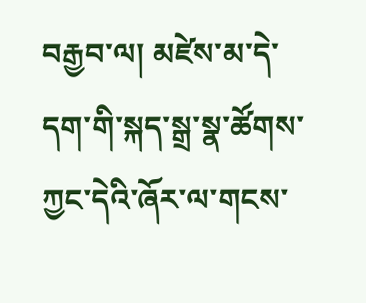བརྒྱབ་ལ། མཛེས་མ་དེ་དག་གི་སྐད་སྒྲ་སྣ་ཚོགས་ཀྱང་དེའི་ཞོར་ལ་གངས་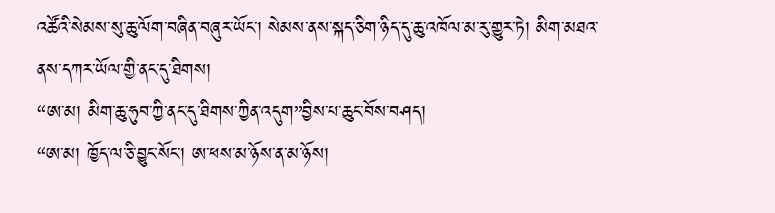འཚོའི་སེམས་སུ་ཆུ་ལོག་བཞིན་བཞུར་ཡོང་། སེམས་ནས་སྐད་ཅིག་ཉིད་དུ་ཆུ་འཁོལ་མ་རུ་གྱུར་ཏེ། མིག་མཐའ་ནས་དཀར་ཡོལ་གྱི་ནང་དུ་ཐིགས།
“ཨ་མ། མིག་ཆུ་ཧུབ་ཀྱི་ནང་དུ་ཐིགས་ཀྱིན་འདུག”བྱིས་པ་ཆུང་བོས་བཤད།
“ཨ་མ། ཁྱོད་ལ་ཅི་བྱུང་སོང་། ཨ་ཕས་མ་ཉོས་ན་མ་ཉོས།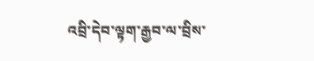འབྲི་དེབ་ལྟག་རྒྱབ་ལ་བྲིས་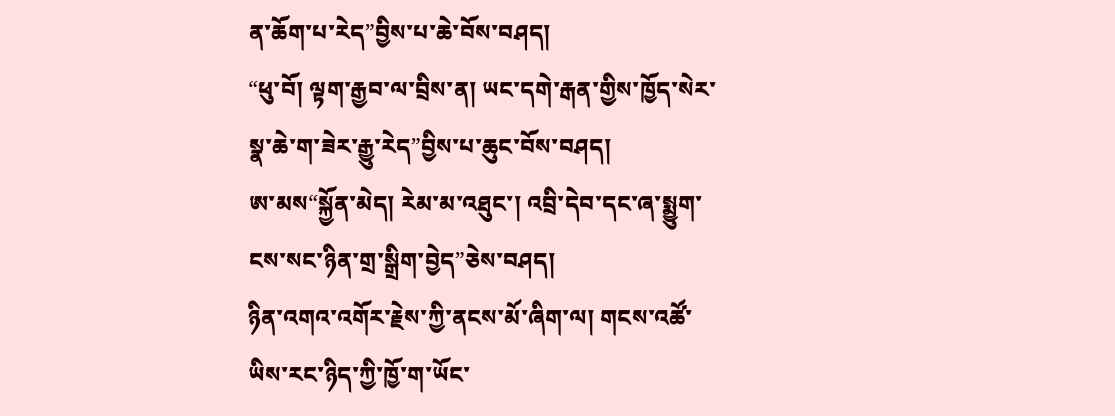ན་ཆོག་པ་རེད”བྱིས་པ་ཆེ་བོས་བཤད།
“ཕུ་བོ། ལྟག་རྒྱབ་ལ་བྲིས་ན། ཡང་དགེ་རྒན་གྱིས་ཁྱོད་སེར་སྣ་ཆེ་ག་ཟེར་རྒྱུ་རེད”བྱིས་པ་ཆུང་བོས་བཤད།
ཨ་མས“སྐྱོན་མེད། རེམ་མ་འཐུང་། འབྲི་དེབ་དང་ཞ་སྨྱུག་ངས་སང་ཉིན་གྲ་སྒྲིག་བྱེད”ཅེས་བཤད།
ཉིན་འགའ་འགོར་རྗེས་ཀྱི་ནངས་མོ་ཞིག་ལ། གངས་འཚོ་ཡིས་རང་ཉིད་ཀྱི་ཁྱོ་ག་ཡོང་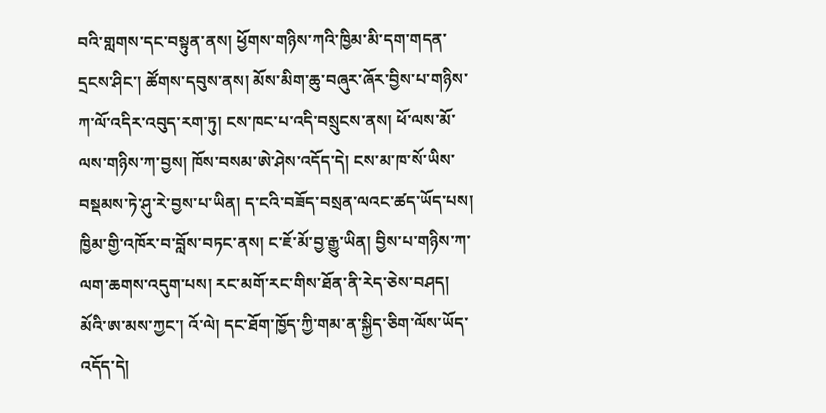བའི་གླགས་དང་བསྟུན་ནས། ཕྱོགས་གཉིས་ཀའི་ཁྱིམ་མི་དག་གདན་དྲངས་ཤིང་། ཚོགས་དབུས་ནས། མོས་མིག་ཆུ་བཞུར་ཞོར་བྱིས་པ་གཉིས་ཀ་ལོ་འདིར་འབུད་རག་ཏུ། ངས་ཁང་པ་འདི་བསྲུངས་ནས། ཕོ་ལས་མོ་ལས་གཉིས་ཀ་བྱས། ཁོས་བསམ་ཨེ་ཤེས་འདོད་དེ། ངས་མ་ཁ་སོ་ཡིས་བསྡམས་ཏེ་ཤུ་རེ་བྱས་པ་ཡིན། ད་ངའི་བཟོད་བསྲན་ལའང་ཚད་ཡོད་པས། ཁྱིམ་གྱི་འཁོར་བ་བློས་བཏང་ནས། ང་ཇོ་མོ་བྱ་རྒྱུ་ཡིན། བྱིས་པ་གཉིས་ཀ་ལག་ཆགས་འདུག་པས། རང་མགོ་རང་གིས་ཐོན་ནི་རེད་ཅེས་བཤད།
མོའི་ཨ་མས་ཀྱང་། འོ་ལེ། དང་ཐོག་ཁྱོད་ཀྱི་གམ་ན་སྐྱིད་ཅིག་ལོས་ཡོད་འདོད་དེ།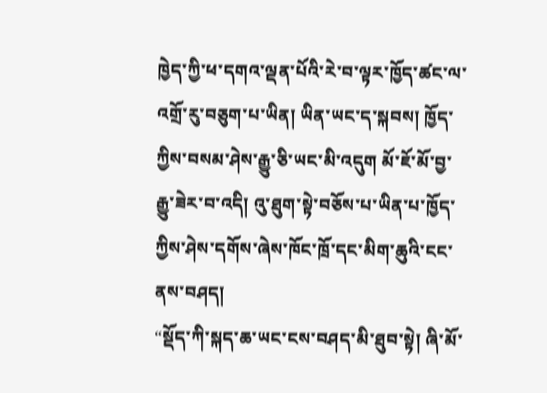ཁྱེད་ཀྱི་ཕ་དགའ་ལྡན་པོའི་རེ་བ་ལྟར་ཁྱོད་ཚང་ལ་འགྲོ་རུ་བཅུག་པ་ཡིན། ཡིན་ཡང་ད་སྐབས། ཁྱོད་ཀྱིས་བསམ་ཤེས་རྒྱུ་ཅི་ཡང་མི་འདུག མོ་ཇོ་མོ་བྱ་རྒྱུ་ཟེར་བ་འདི། འུ་ཐུག་སྟེ་བཅོས་པ་ཡིན་པ་ཁྱོད་ཀྱིས་ཤེས་དགོས་ཞེས་ཁོང་ཁྲོ་དང་མིག་ཆུའི་ངང་ནས་བཤད།
“སྡོད་ཀི་སྐད་ཆ་ཡང་ངས་བཤད་མི་ཐུབ་སྟེ། ཞི་མོ་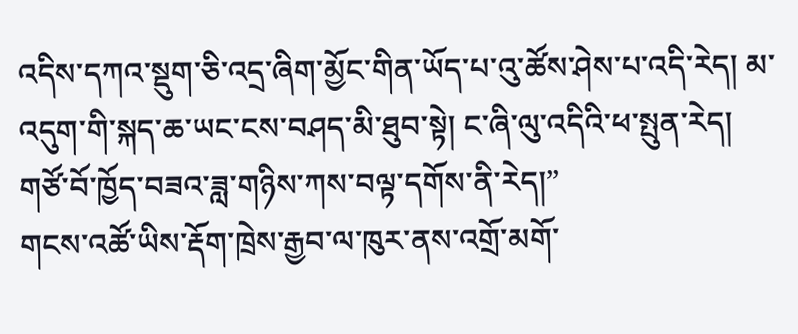འདིས་དཀའ་སྡུག་ཅི་འདྲ་ཞིག་མྱོང་གིན་ཡོད་པ་འུ་ཚོས་ཤེས་པ་འདི་རེད། མ་འདུག་གི་སྐད་ཆ་ཡང་ངས་བཤད་མི་ཐུབ་སྟེ། ང་ཞི་ལུ་འདིའི་ཕ་སྤུན་རེད། གཙོ་བོ་ཁྱོད་བཟའ་ཟླ་གཉིས་ཀས་བལྟ་དགོས་ནི་རེད།”
གངས་འཚོ་ཡིས་རྡོག་ཁྲེས་རྒྱབ་ལ་ཁུར་ནས་འགྲོ་མགོ་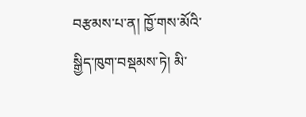བརྩམས་པ་ན། ཁྱོ་གས་མོའི་སྒྱིད་ཁུག་བསྡམས་ཏེ། མི་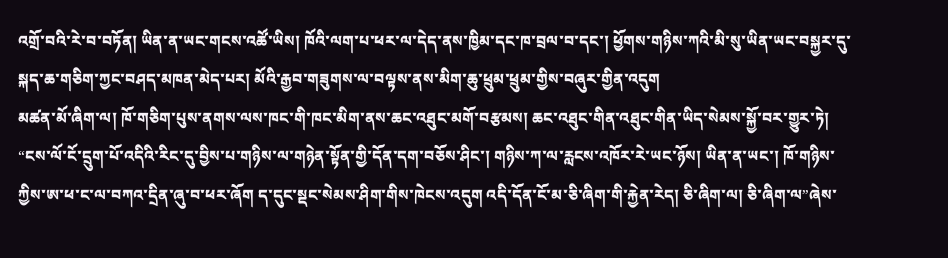འགྲོ་བའི་རེ་བ་བཏོན། ཡིན་ན་ཡང་གངས་འཚོ་ཡིས། ཁོའི་ལག་པ་ཕར་ལ་དེད་ནས་ཁྱིམ་དང་ཁ་བྲལ་བ་དང་། ཕྱོགས་གཉིས་ཀའི་མི་སུ་ཡིན་ཡང་བསྐྱར་དུ་སྐད་ཆ་གཅིག་ཀྱང་བཤད་མཁན་མེད་པར། མོའི་རྒྱབ་གཟུགས་ལ་བལྟས་ནས་མིག་ཆུ་ཕྲུམ་ཕྲུམ་གྱིས་བཞུར་གྱིན་འདུག
མཚན་མོ་ཞིག་ལ། ཁོ་གཅིག་པུས་ནགས་ལས་ཁང་གི་ཁང་མིག་ནས་ཆང་འཐུང་མགོ་བརྩམས། ཆང་འཐུང་གིན་འཐུང་གིན་ཡིད་སེམས་སྐྱོ་བར་གྱུར་ཏེ། “ངས་ལོ་ངོ་དྲུག་པོ་འདིའི་རིང་དུ་བྱིས་པ་གཉིས་ལ་གཉེན་སྟོན་གྱི་དོན་དག་བཅོས་ཤིང་། གཉིས་ཀ་ལ་རླངས་འཁོར་རེ་ཡང་ཉོས། ཡིན་ན་ཡང་། ཁོ་གཉིས་ཀྱིས་ཨ་ཕ་ང་ལ་བཀའ་དྲིན་ཞུ་བ་ཕར་ཞོག ད་དུང་སྡང་སེམས་ཤིག་གིས་ཁེངས་འདུག འདི་དོན་ངོ་མ་ཅི་ཞིག་གི་རྐྱེན་རེད། ཅི་ཞིག་ལ། ཅི་ཞིག་ལ”ཞེས་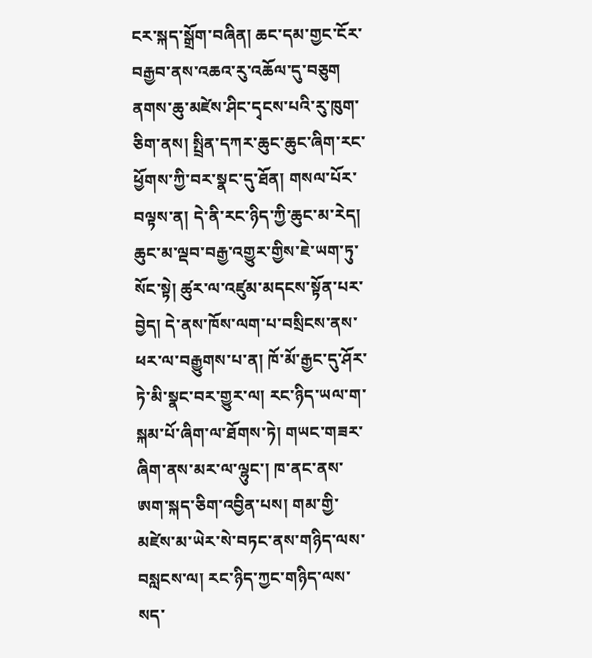ངར་སྐད་སྒྲོག་བཞིན། ཆང་དམ་གྱང་ངོར་བརྒྱབ་ནས་འཆའ་རུ་འཆོལ་དུ་བཅུག
ནགས་ཆུ་མཛེས་ཤིང་དྭངས་པའི་རུ་ཁུག་ཅིག་ནས། སྤྲིན་དཀར་ཆུང་ཆུང་ཞིག་རང་ཕྱོགས་ཀྱི་བར་སྣང་དུ་ཐོན། གསལ་པོར་བལྟས་ན། དེ་ནི་རང་ཉིད་ཀྱི་ཆུང་མ་རེད། ཆུང་མ་ལྡབ་བརྒྱ་འགྱུར་གྱིས་ཇེ་ཡག་ཏུ་སོང་སྟེ། ཚུར་ལ་འཛུམ་མདངས་སྟོན་པར་བྱེད། དེ་ནས་ཁོས་ལག་པ་བསྲིངས་ནས་ཕར་ལ་བརྒྱུགས་པ་ན། ཁོ་མོ་རྒྱང་དུ་ཤོར་ཏེ་མི་སྣང་བར་གྱུར་ལ། རང་ཉིད་ཡལ་ག་སྐམ་པོ་ཞིག་ལ་ཐོགས་ཏེ། གཡང་གཟར་ཞིག་ནས་མར་ལ་ལྷུང་། ཁ་ནང་ནས་ཨག་སྐད་ཅིག་འབྱིན་པས། གམ་གྱི་མཛེས་མ་ཡེར་སེ་བཏང་ནས་གཉིད་ལས་བསླངས་ལ། རང་ཉིད་ཀྱང་གཉིད་ལས་སད་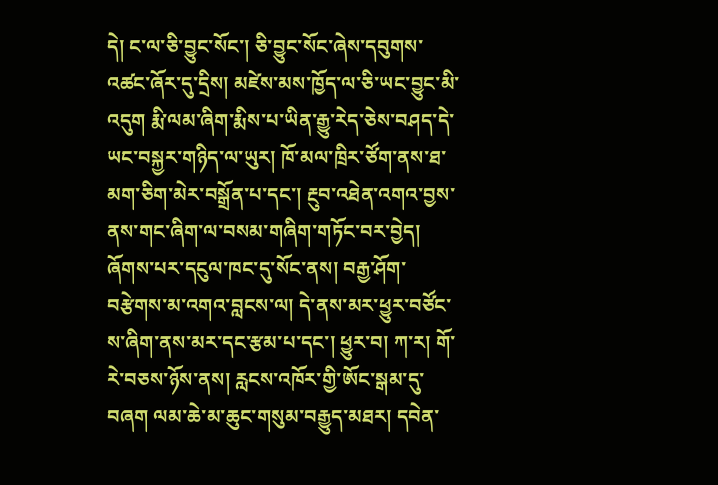དེ། ང་ལ་ཅི་བྱུང་སོང་། ཅི་བྱུང་སོང་ཞེས་དབུགས་འཚང་ཞོར་དུ་དྲིས། མཛེས་མས་ཁྱོད་ལ་ཅི་ཡང་བྱུང་མི་འདུག རྨི་ལམ་ཞིག་རྨིས་པ་ཡིན་རྒྱུ་རེད་ཅེས་བཤད་དེ་ཡང་བསྐྱར་གཉིད་ལ་ཡུར། ཁོ་མལ་ཁྲིར་ཙོག་ནས་ཐ་མག་ཅིག་མེར་བསྒྲོན་པ་དང་། རྔུབ་འཐེན་འགའ་བྱས་ནས་གང་ཞིག་ལ་བསམ་གཞིག་གཏོང་བར་བྱེད།
ཞོགས་པར་དངུལ་ཁང་དུ་སོང་ནས། བརྒྱ་ཤོག་བརྩེགས་མ་འགའ་བླངས་ལ། དེ་ནས་མར་ཕྱུར་བཙོང་ས་ཞིག་ནས་མར་དང་རྩམ་པ་དང་། ཕྱུར་བ། ཀ་ར། གོ་རེ་བཅས་ཉོས་ནས། རླངས་འཁོར་གྱི་ཨོང་སྒམ་དུ་བཞག ལམ་ཆེ་མ་ཆུང་གསུམ་བརྒྱུད་མཐར། དབེན་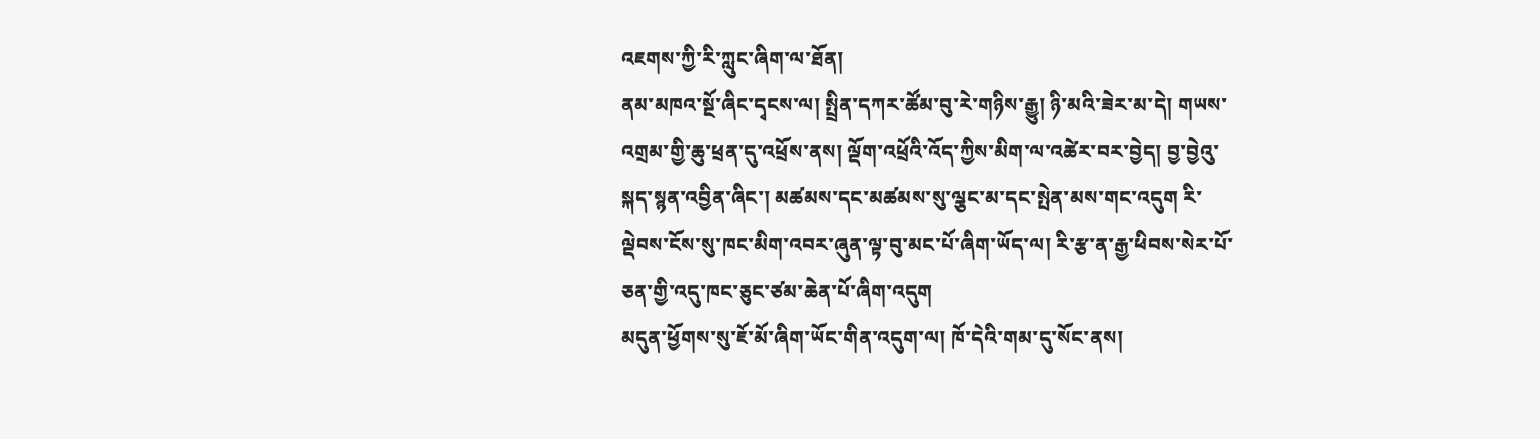འཇགས་ཀྱི་རི་ཀླུང་ཞིག་ལ་ཐོན།
ནམ་མཁའ་སྔོ་ཞིང་དྭངས་ལ། སྤྲིན་དཀར་ཚོམ་བུ་རེ་གཉིས་རྒྱུ། ཉི་མའི་ཟེར་མ་དེ། གཡས་འགྲམ་གྱི་ཆུ་ཕྲན་དུ་འཕྲོས་ནས། ལྡོག་འཕྲོའི་འོད་ཀྱིས་མིག་ལ་འཚེར་བར་བྱེད། བྱ་བྱེའུ་སྐད་སྙན་འབྱིན་ཞིང་། མཚམས་དང་མཚམས་སུ་ལྕང་མ་དང་སྤེན་མས་གང་འདུག རི་ལྡེབས་ངོས་སུ་ཁང་མིག་འབར་ཞུན་ལྟ་བུ་མང་པོ་ཞིག་ཡོད་ལ། རི་རྩ་ན་རྒྱ་ཕིབས་སེར་པོ་ཅན་གྱི་འདུ་ཁང་ཅུང་ཙམ་ཆེན་པོ་ཞིག་འདུག
མདུན་ཕྱོགས་སུ་ཇོ་མོ་ཞིག་ཡོང་གིན་འདུག་ལ། ཁོ་དེའི་གམ་དུ་སོང་ནས།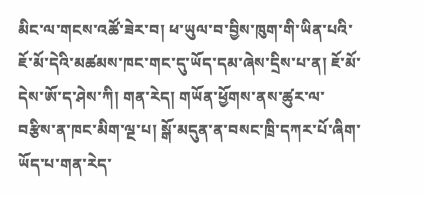མིང་ལ་གངས་འཚོ་ཟེར་བ། ཕ་ཡུལ་བ་བྱིས་ཁུག་གི་ཡིན་པའི་ཇོ་མོ་དེའི་མཚམས་ཁང་གང་དུ་ཡོད་དམ་ཞེས་དྲིས་པ་ན། ཇོ་མོ་དེས་ཨོ་ད་ཤེས་ཀི། གན་རེད། གཡོན་ཕྱོགས་ནས་ཚུར་ལ་བརྩིས་ན་ཁང་མིག་ལྔ་པ། སྒོ་མདུན་ན་བསང་ཁྲི་དཀར་པོ་ཞིག་ཡོད་པ་གན་རེད་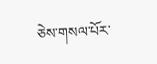ཅེས་གསལ་པོར་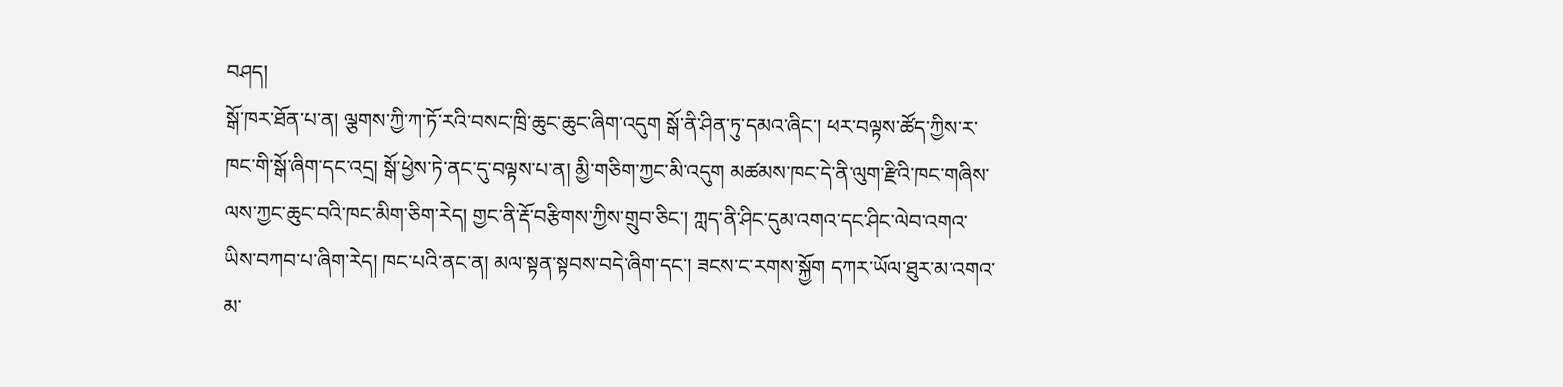བཤད།
སྒོ་ཁར་ཐོན་པ་ན། ལྕགས་ཀྱི་ཀ་ཏོ་རའི་བསང་ཁྲི་ཆུང་ཆུང་ཞིག་འདུག སྒོ་ནི་ཤིན་ཏུ་དམའ་ཞིང་། ཕར་བལྟས་ཚོད་ཀྱིས་ར་ཁང་གི་སྒོ་ཞིག་དང་འདྲ། སྒོ་ཕྱེས་ཏེ་ནང་དུ་བལྟས་པ་ན། མྱི་གཅིག་ཀྱང་མི་འདུག མཚམས་ཁང་དེ་ནི་ལུག་རྫིའི་ཁང་གཞིས་ལས་ཀྱང་ཆུང་བའི་ཁང་མིག་ཅིག་རེད། གྱང་ནི་རྡོ་བརྩིགས་ཀྱིས་གྲུབ་ཅིང་། ཀླད་ནི་ཤིང་དུམ་འགའ་དང་ཤིང་ལེབ་འགའ་ཡིས་བཀབ་པ་ཞིག་རེད། ཁང་པའི་ནང་ན། མལ་སྟན་སྟབས་བདེ་ཞིག་དང་། ཟངས་ང་རགས་སྐྱོག དཀར་ཡོལ་ཐུར་མ་འགའ་མ་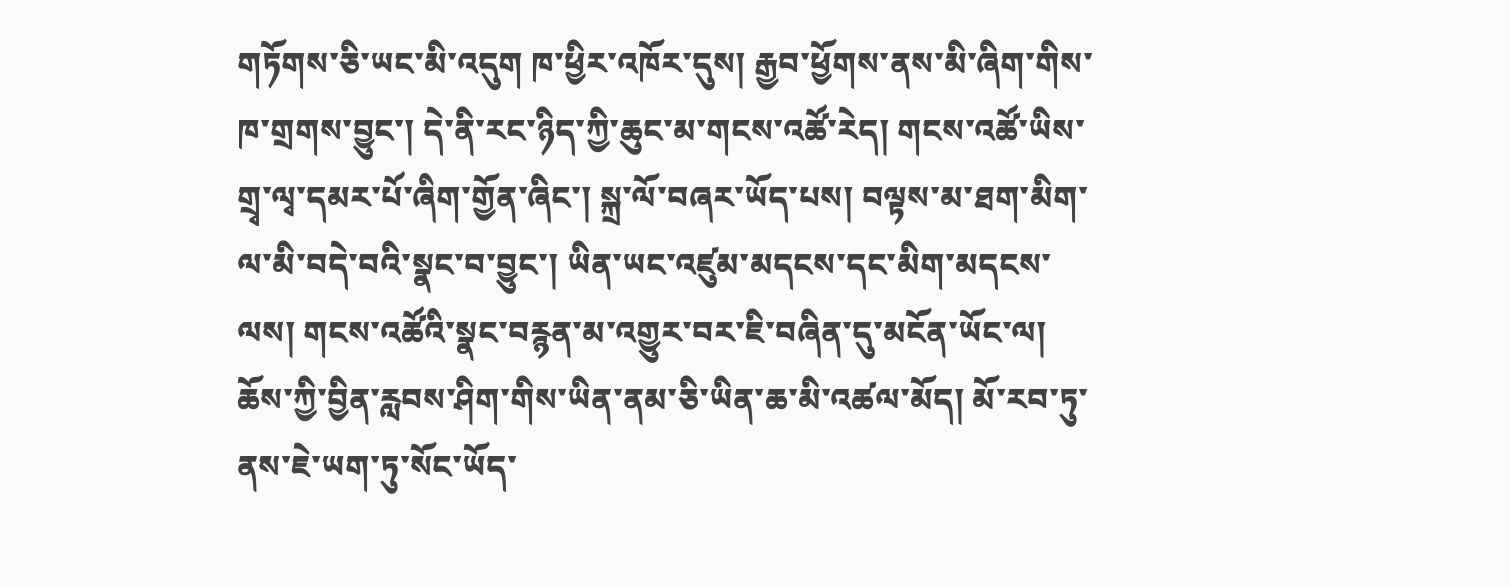གཏོགས་ཅི་ཡང་མི་འདུག ཁ་ཕྱིར་འཁོར་དུས། རྒྱབ་ཕྱོགས་ནས་མི་ཞིག་གིས་ཁ་གྲགས་བྱུང་། དེ་ནི་རང་ཉིད་ཀྱི་ཆུང་མ་གངས་འཚོ་རེད། གངས་འཚོ་ཡིས་གྲྭ་ལྭ་དམར་པོ་ཞིག་གྱོན་ཞིང་། སྐྲ་ལོ་བཞར་ཡོད་པས། བལྟས་མ་ཐག་མིག་ལ་མི་བདེ་བའི་སྣང་བ་བྱུང་། ཡིན་ཡང་འཛུམ་མདངས་དང་མིག་མདངས་ལས། གངས་འཚོའི་སྣང་བརྙན་མ་འགྱུར་བར་ཇི་བཞིན་དུ་མངོན་ཡོང་ལ། ཆོས་ཀྱི་བྱིན་རླབས་ཤིག་གིས་ཡིན་ནམ་ཅི་ཡིན་ཆ་མི་འཚལ་མོད། མོ་རབ་ཏུ་ནས་ཇེ་ཡག་ཏུ་སོང་ཡོད་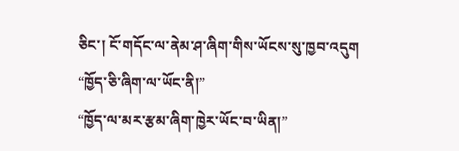ཅིང་། ངོ་གདོང་ལ་ནེམ་ཤ་ཞིག་གིས་ཡོངས་སུ་ཁྱབ་འདུག
“ཁྱོད་ཅི་ཞིག་ལ་ཡོང་ནི།”
“ཁྱོད་ལ་མར་རྩམ་ཞིག་ཁྱེར་ཡོང་བ་ཡིན།”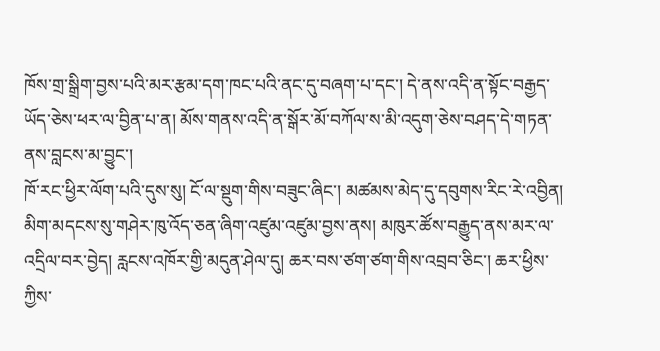ཁོས་གྲ་སྒྲིག་བྱས་པའི་མར་རྩམ་དག་ཁང་པའི་ནང་དུ་བཞག་པ་དང་། དེ་ནས་འདི་ན་སྟོང་བརྒྱད་ཡོད་ཅེས་ཕར་ལ་བྱིན་པ་ན། མོས་གནས་འདི་ན་སྒོར་མོ་བཀོལ་ས་མི་འདུག་ཅེས་བཤད་དེ་གཏན་ནས་བླངས་མ་བྱུང་།
ཁོ་རང་ཕྱིར་ལོག་པའི་དུས་སུ། ངོ་ལ་སྡུག་གིས་བཟུང་ཞིང་། མཚམས་མེད་དུ་དབུགས་རིང་རེ་འབྱིན། མིག་མདངས་སུ་གཤེར་ཁུ་འོད་ཅན་ཞིག་འཛུམ་འཛུམ་བྱས་ནས། མཁུར་ཚོས་བརྒྱུད་ནས་མར་ལ་འདྲིལ་བར་བྱེད། རླངས་འཁོར་གྱི་མདུན་ཤེལ་དུ། ཆར་བས་ཙག་ཙག་གིས་འབྲབ་ཅིང་། ཆར་ཕྱིས་ཀྱིས་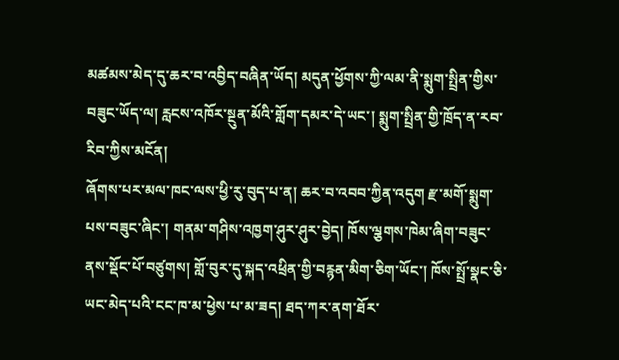མཚམས་མེད་དུ་ཆར་བ་འབྱིད་བཞིན་ཡོད། མདུན་ཕྱོགས་ཀྱི་ལམ་ནི་སྨུག་སྤྲིན་གྱིས་བཟུང་ཡོད་ལ། རླངས་འཁོར་སྔུན་མོའི་གློག་དམར་དེ་ཡང་། སྨུག་སྤྲིན་གྱི་ཁྲོད་ན་རབ་རིབ་ཀྱིས་མངོན།
ཞོགས་པར་མལ་ཁང་ལས་ཕྱི་རུ་བུད་པ་ན། ཆར་བ་འབབ་ཀྱིན་འདུག རྫ་མགོ་སྨུག་པས་བཟུང་ཞིང་། གནམ་གཤིས་འཁྱག་ཤུར་ཤུར་བྱེད། ཁོས་ལྕགས་ཁེམ་ཞིག་བཟུང་ནས་སྡོང་པོ་བཙུགས། གློ་བུར་དུ་སྐད་འཕྲིན་གྱི་བརྙན་མིག་ཅིག་ཡོང་། ཁོས་སྤྲོ་སྣང་ཅི་ཡང་མེད་པའི་ངང་ཁ་མ་ཕྱེས་པ་མ་ཟད། ཐད་ཀར་ནག་ཐོར་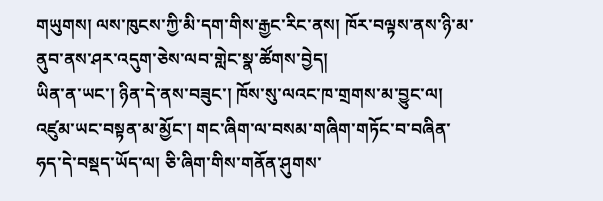གཡུགས། ལས་ཁུངས་ཀྱི་མི་དག་གིས་རྒྱང་རིང་ནས། ཁོར་བལྟས་ནས་ཉི་མ་ནུབ་ནས་ཤར་འདུག་ཅེས་ལབ་གླེང་སྣ་ཚོགས་བྱེད།
ཡིན་ན་ཡང་། ཉིན་དེ་ནས་བཟུང་། ཁོས་སུ་ལའང་ཁ་གྲགས་མ་བྱུང་ལ། འཛུམ་ཡང་བསྟན་མ་མྱོང་། གང་ཞིག་ལ་བསམ་གཞིག་གཏོང་བ་བཞིན་ཧད་དེ་བསྡད་ཡོད་ལ། ཅི་ཞིག་གིས་གནོན་ཤུགས་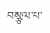བསྩལ་པ་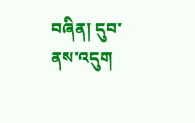བཞིན། དུབ་ནས་འདུག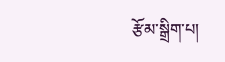རྩོམ་སྒྲིག་པ།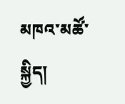མཁའ་མཚོ་སྐྱིད།